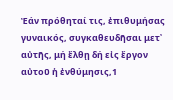Ἐάν πρόθηταί τις, ἐπιθυμήσας γυναικός, συγκαθευδῆσαι μετ᾽ αὐτῆς, μή ἔλθῃ δή εἰς ἔργον αὐτοῦ ἡ ἐνθύμησις,1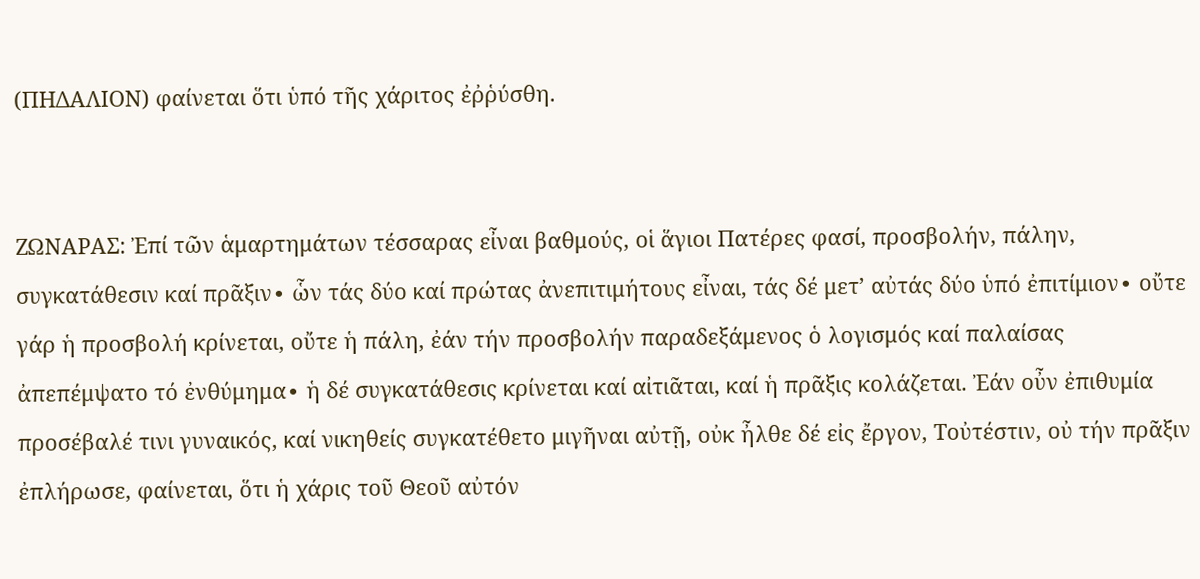(ΠΗΔΑΛΙΟΝ) φαίνεται ὅτι ὑπό τῆς χάριτος ἐῤῥύσθη.


ΖΩΝΑΡΑΣ: Ἐπί τῶν ἁμαρτημάτων τέσσαρας εἶναι βαθμούς, οἱ ἅγιοι Πατέρες φασί, προσβολήν, πάλην, συγκατάθεσιν καί πρᾶξιν∙ ὧν τάς δύο καί πρώτας ἀνεπιτιμήτους εἶναι, τάς δέ μετ’ αὐτάς δύο ὑπό ἐπιτίμιον∙ οὔτε γάρ ἡ προσβολή κρίνεται, οὔτε ἡ πάλη, ἐάν τήν προσβολήν παραδεξάμενος ὁ λογισμός καί παλαίσας ἀπεπέμψατο τό ἐνθύμημα∙ ἡ δέ συγκατάθεσις κρίνεται καί αἰτιᾶται, καί ἡ πρᾶξις κολάζεται. Ἐάν οὖν ἐπιθυμία προσέβαλέ τινι γυναικός, καί νικηθείς συγκατέθετο μιγῆναι αὐτῇ, οὐκ ἦλθε δέ εἰς ἔργον, Τοὐτέστιν, οὐ τήν πρᾶξιν ἐπλήρωσε, φαίνεται, ὅτι ἡ χάρις τοῦ Θεοῦ αὐτόν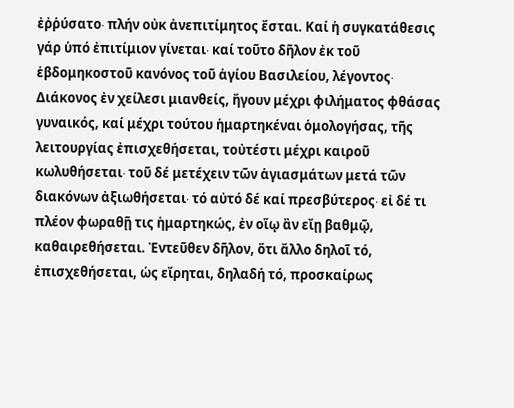ἐῤῥύσατο∙ πλήν οὐκ ἀνεπιτίμητος ἔσται. Καί ἡ συγκατάθεσις γάρ ὑπό ἐπιτίμιον γίνεται∙ καί τοῦτο δῆλον ἐκ τοῦ ἑβδομηκοστοῦ κανόνος τοῦ ἁγίου Βασιλείου, λέγοντος∙ Διάκονος ἐν χείλεσι μιανθείς, ἤγουν μέχρι φιλήματος φθάσας γυναικός, καί μέχρι τούτου ἡμαρτηκέναι ὁμολογήσας, τῆς λειτουργίας ἐπισχεθήσεται, τοὐτέστι μέχρι καιροῦ κωλυθήσεται∙ τοῦ δέ μετέχειν τῶν ἁγιασμάτων μετά τῶν διακόνων ἀξιωθήσεται∙ τό αὐτό δέ καί πρεσβύτερος∙ εἰ δέ τι πλέον φωραθῇ τις ἡμαρτηκώς, ἐν οἵῳ ἂν εἴῃ βαθμῷ, καθαιρεθήσεται. Ἐντεῦθεν δῆλον, ὅτι ἄλλο δηλοῖ τό, ἐπισχεθήσεται, ὡς εἴρηται, δηλαδή τό, προσκαίρως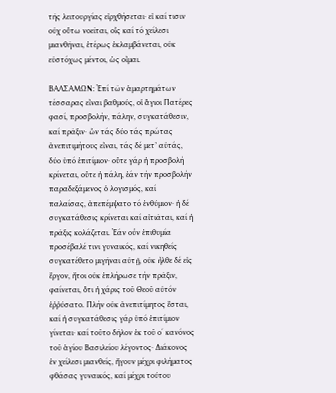τῆς λειτουργίας εἰρχθήσεται∙ εἰ καί τισιν οὐχ οὕτω νοεῖται, οἷς καί τό χείλεσι μιανθῆναι, ἑτέρως ἐκλαμβάνεται, οὐκ εὐστόχως μέντοι, ὡς οἶμαι.

ΒΑΛΣΑΜΩΝ: Ἐπί τῶν ἁμαρτημάτων τέσσαρας εἶναι βαθμούς, οἱ ἅγιοι Πατέρες φασί, προσβολήν, πάλην, συγκατάθεσιν, καί πρᾶξιν∙ ὧν τάς δύο τάς πρώτας ἀνεπιτιμήτους εἶναι, τάς δέ μετ’ αὐτάς, δύο ὑπό ἐπιτίμιον∙ οὔτε γάρ ἡ προσβολή κρίνεται, οὔτε ἡ πάλη, ἐάν τήν προσβολήν παραδεξάμενος ὁ λογισμός, καί παλαίσας, ἀπεπέμψατο τό ἐνθύμιον∙ ἡ δέ συγκατάθεσις κρίνεται καί αἰτιᾶται, καί ἡ πρᾶξις κολάζεται. Ἐάν οὖν ἐπιθυμία προσέβαλέ τινι γυναικός, καί νικηθείς συγκατέθετο μιγῆναι αὐτῇ, οὐκ ἦλθε δέ εἰς ἔργον, ἤτοι οὐκ ἐπλήρωσε τήν πρᾶξιν, φαίνεται, ὅτι ἡ χάρις τοῦ Θεοῦ αὐτόν ἐῤῥύσατο. Πλήν οὐκ ἀνεπιτίμητος ἔσται, καί ἡ συγκατάθεσις γάρ ὑπό ἐπιτίμιον γίνεται∙ καί τοῦτο δῆλον ἐκ τοῦ ο΄ κανόνος τοῦ ἁγίου Βασιλείου λέγοντος∙ Διάκονος ἐν χείλεσι μιανθείς, ἤγουν μέχρι φιλήματος φθάσας γυναικός, καί μέχρι τούτου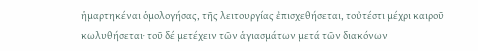ἡμαρτηκέναι ὁμολογήσας, τῆς λειτουργίας ἐπισχεθήσεται, τοὐτέστι μέχρι καιροῦ κωλυθήσεται∙ τοῦ δέ μετέχειν τῶν ἁγιασμάτων μετά τῶν διακόνων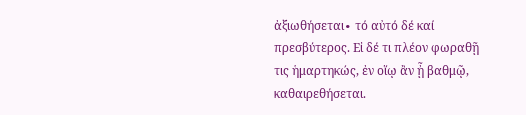ἀξιωθήσεται∙ τό αὐτό δέ καί πρεσβύτερος. Εἰ δέ τι πλέον φωραθῇ τις ἡμαρτηκώς, ἐν οἵῳ ἂν ᾖ βαθμῷ, καθαιρεθήσεται.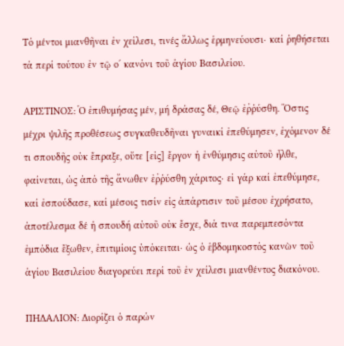Τό μέντοι μιανθῆναι ἐν χείλεσι, τινές ἄλλως ἑρμηνεύουσι∙ καί ῥηθήσεται τά περί τούτου ἐν τῷ ο΄ κανόνι τοῦ ἁγίου Βασιλείου.

ΑΡΙΣΤΙΝΟΣ: Ὁ ἐπιθυμήσας μέν, μή δράσας δέ, Θεῷ ἐῤῥύσθη. Ὅστις μέχρι ψιλῆς προθέσεως συγκαθευδῆναι γυναικί ἐπεθύμησεν, ἐχόμενον δέ τι σπουδῆς οὐκ ἔπραξε, οὔτε [εἰς] ἔργον ἡ ἐνθύμησις αὐτοῦ ἦλθε, φαίνεται, ὡς ἀπό τῆς ἄνωθεν ἐῤῥύσθη χάριτος∙ εἰ γάρ καί ἐπεθύμησε, καί ἐσπούδασε, καί μέσοις τισίν εἰς ἀπάρτισιν τοῦ μέσου ἐχρήσατο, ἀποτέλεσμα δέ ἡ σπουδή αὐτοῦ οὐκ ἔσχε, διά τινα παρεμπεσόντα ἐμπόδια ἔξωθεν, ἐπιτιμίοις ὑπόκειται∙ ὡς ὁ ἑβδομηκοστός κανὼν τοῦ ἁγίου Βασιλείου διαγορεύει περί τοῦ ἐν χείλεσι μιανθέντος διακόνου.

ΠΗΔΑΛΙΟΝ: Διορίζει ὁ παρών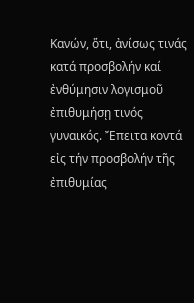Κανών, ὅτι, ἀνίσως τινάς κατά προσβολήν καί ἐνθύμησιν λογισμοῦ ἐπιθυμήσῃ τινός γυναικός. Ἔπειτα κοντά εἰς τήν προσβολήν τῆς ἐπιθυμίας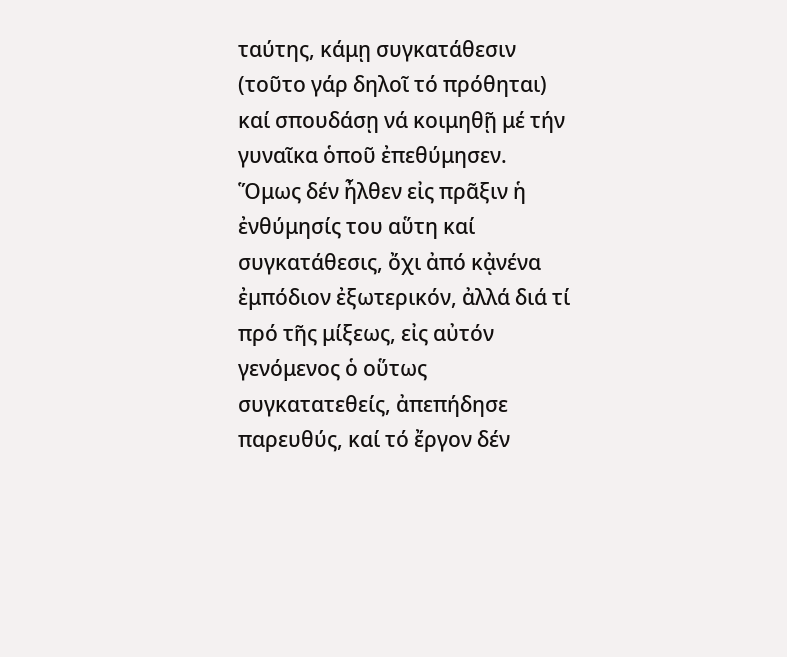ταύτης, κάμῃ συγκατάθεσιν (τοῦτο γάρ δηλοῖ τό πρόθηται) καί σπουδάσῃ νά κοιμηθῇ μέ τήν γυναῖκα ὁποῦ ἐπεθύμησεν. Ὅμως δέν ἦλθεν εἰς πρᾶξιν ἡ ἐνθύμησίς του αὕτη καί συγκατάθεσις, ὄχι ἀπό κᾀνένα ἐμπόδιον ἐξωτερικόν, ἀλλά διά τί πρό τῆς μίξεως, εἰς αὐτόν γενόμενος ὁ οὕτως συγκατατεθείς, ἀπεπήδησε παρευθύς, καί τό ἔργον δέν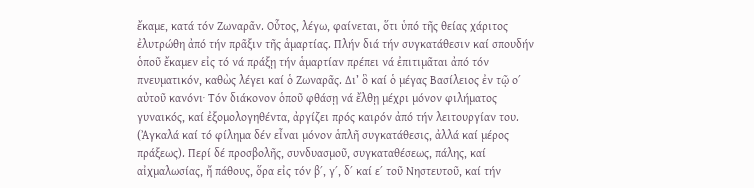ἔκαμε, κατά τόν Ζωναρᾶν. Οὗτος, λέγω, φαίνεται, ὅτι ὑπό τῆς θείας χάριτος ἐλυτρώθη ἀπό τήν πρᾶξιν τῆς ἁμαρτίας. Πλήν διά τήν συγκατάθεσιν καί σπουδήν ὁποῦ ἔκαμεν εἰς τό νά πράξῃ τήν ἁμαρτίαν πρέπει νά ἐπιτιμᾶται ἀπό τόν πνευματικόν, καθὼς λέγει καί ὁ Ζωναρᾶς. Δι’ ὃ καί ὁ μέγας Βασίλειος ἐν τῷ ο΄ αὐτοῦ κανόνι∙ Τόν διάκονον ὁποῦ φθάσῃ νά ἔλθῃ μέχρι μόνον φιλήματος γυναικός, καί ἐξομολογηθέντα, ἀργίζει πρός καιρόν ἀπό τήν λειτουργίαν του. (Ἀγκαλά καί τό φίλημα δέν εἶναι μόνον ἁπλῆ συγκατάθεσις, ἀλλά καί μέρος πράξεως). Περί δέ προσβολῆς, συνδυασμοῦ, συγκαταθέσεως, πάλης, καί αἰχμαλωσίας, ἤ πάθους, ὅρα εἰς τόν β΄, γ΄, δ΄ καί ε΄ τοῦ Νηστευτοῦ, καί τήν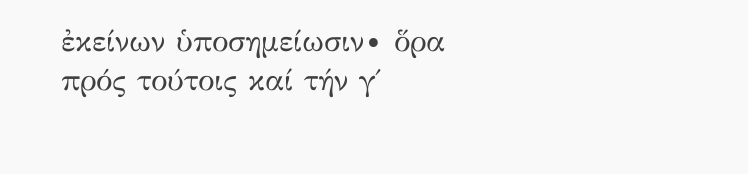ἐκείνων ὑποσημείωσιν∙ ὅρα πρός τούτοις καί τήν γ΄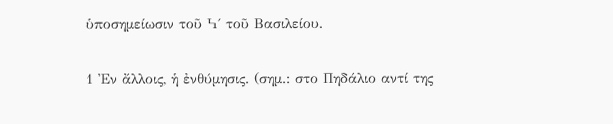ὑποσημείωσιν τοῦ Ϟ΄ τοῦ Βασιλείου.

1 Ἐν ἄλλοις, ἡ ἐνθύμησις. (σημ.: στο Πηδάλιο αντί της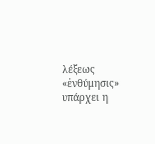λέξεως «ἐνθύμησις» υπάρχει η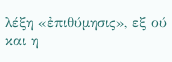λέξη «ἐπιθύμησις», εξ ού και η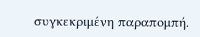συγκεκριμένη παραπομπή.